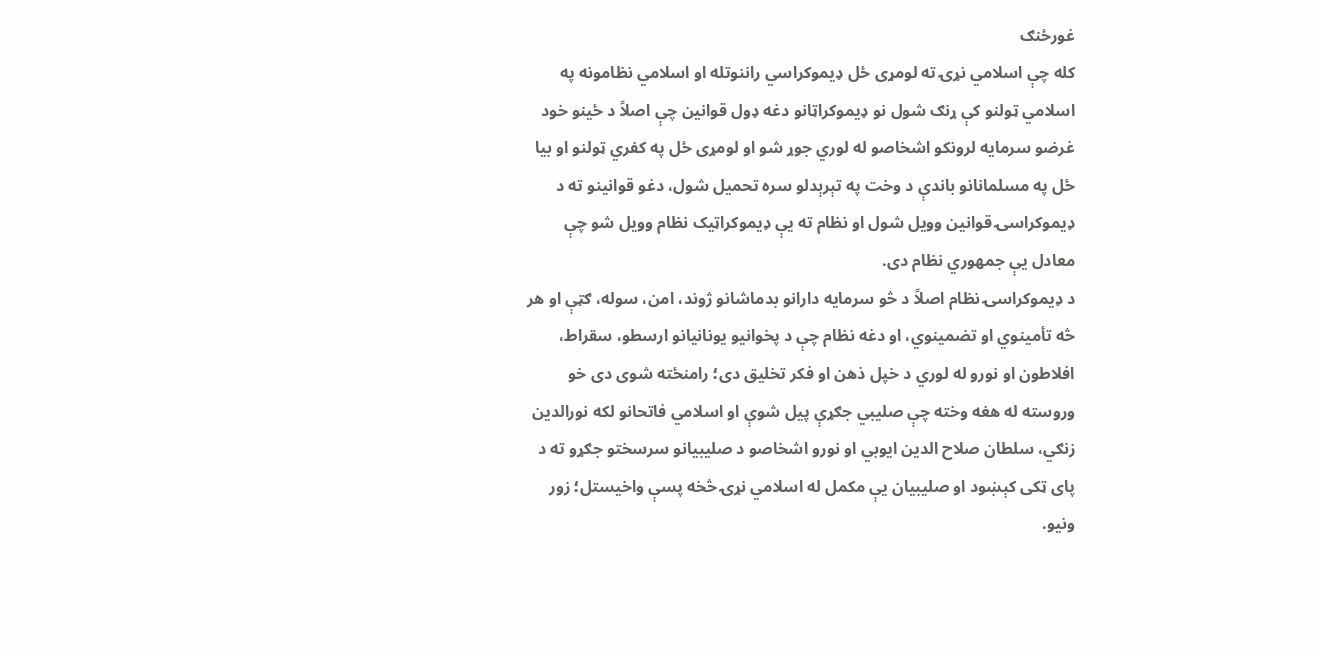غورځنګ
کله چې اسلامي نړۍ ته لومړی ځل ډيموکراسي راننوتله او اسلامي نظامونه په اسلامي ټولنو کې ړنګ شول نو ډیموکراټانو دغه ډول قوانين چې اصلاً د ځينو خود غرضو سرمايه لرونکو اشخاصو له لوري جوړ شو او لومړی ځل په کفري ټولنو او بيا ځل په مسلمانانو باندې د وخت په تېرېدلو سره تحميل شول، دغو قوانينو ته د ډيموکراسۍ قوانين وويل شول او نظام ته يې ډيموکراټيک نظام وويل شو چې معادل يې جمهوري نظام دی.
د ډيموکراسۍ نظام اصلاً د څو سرمايه دارانو بدماشانو ژوند، امن، سوله، ګټې او هر څه تأمينوي او تضمينوي، او دغه نظام چې د پخوانيو يونانيانو ارسطو، سقراط، افلاطون او نورو له لوري د خپل ذهن او فکر تخليق دی؛ رامنځته شوی دی خو وروسته له هغه وخته چې صليبي جګړې پيل شوې او اسلامي فاتحانو لکه نورالدين زنګي، سلطان صلاح الدين ايوبي او نورو اشخاصو د صليبيانو سرسختو جګړو ته د پای ټکی کېښود او صليبيان يې مکمل له اسلامي نړۍ څخه پسې واخيستل؛ زور ونيو.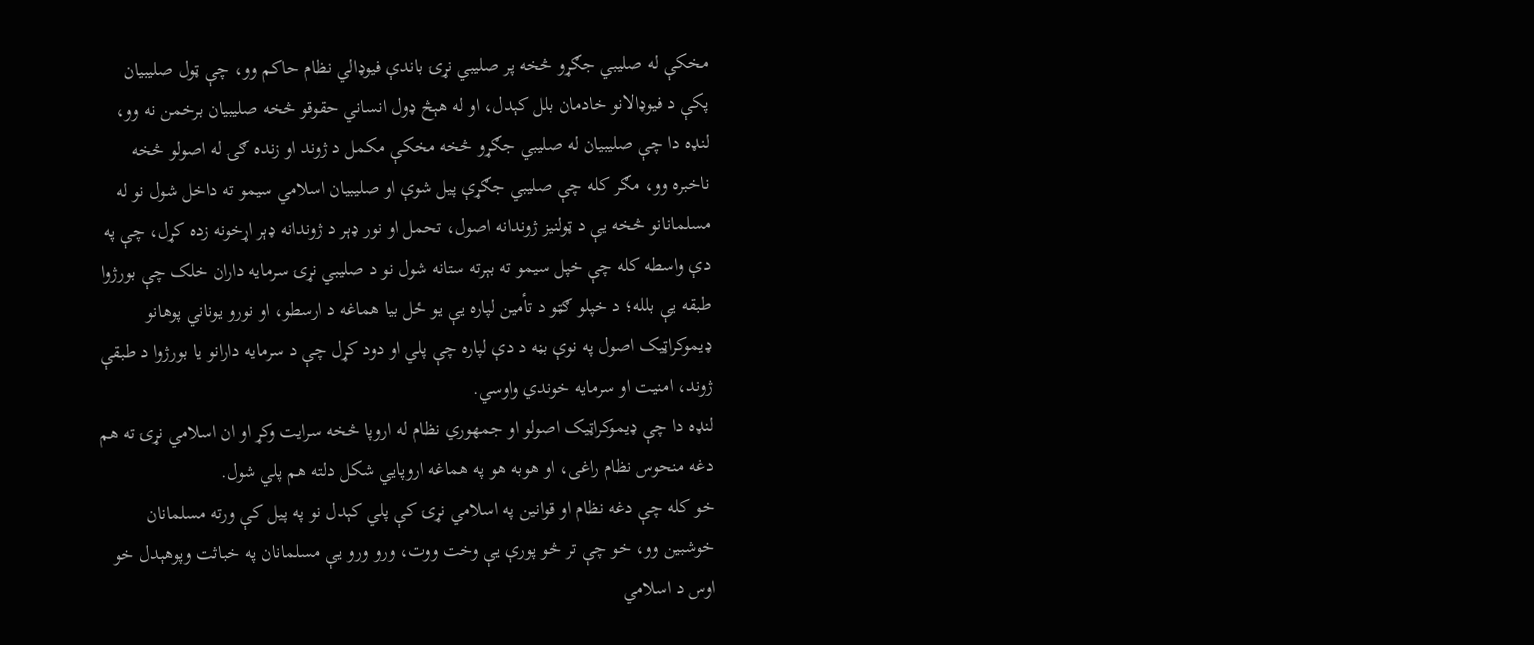مخکې له صليبي جګړو څخه پر صليبي نړۍ باندې فيوډالي نظام حاکم وو، چې ټول صليبيان پکې د فيوډالانو خادمان بلل کېدل، او له هېڅ ډول انساني حقوقو څخه صليبيان برخمن نه وو، لنډه دا چې صليبيان له صليبي جګړو څخه مخکې مکمل د ژوند او زنده ګۍ له اصولو څخه ناخبره وو، مګر کله چې صليبي جګړې پيل شوې او صليبيان اسلامي سيمو ته داخل شول نو له مسلمانانو څخه يې د ټولنيز ژوندانه اصول، تحمل او نور ډېر د ژوندانه ډېر اړخونه زده کړل، چې په دې واسطه کله چې خپل سیمو ته بېرته ستانه شول نو د صليبي نړۍ سرمايه داران خلک چې بورژوا طبقه يې بلله؛ د خپلو ګټو د تأمين لپاره يې يو ځل بيا هماغه د ارسطو، او نورو يوناني پوهانو ډيموکراټيک اصول په نوې بڼه د دې لپاره چې پلي او دود کړل چې د سرمايه دارانو يا بورژوا د طبقې ژوند، امنيت او سرمايه خوندي واوسي.
لنډه دا چې ډيموکراټيک اصولو او جمهوري نظام له اروپا څخه سرايت وکړ او ان اسلامي نړۍ ته هم دغه منحوس نظام راغی، او هوبه هو په هماغه اروپايي شکل دلته هم پلي شول.
خو کله چې دغه نظام او قوانين په اسلامي نړۍ کې پلي کېدل نو په پيل کې ورته مسلمانان خوشبين وو، خو چې تر څو پورې يې وخت ووت، ورو ورو يې مسلمانان په خباثت وپوهېدل خو اوس د اسلامي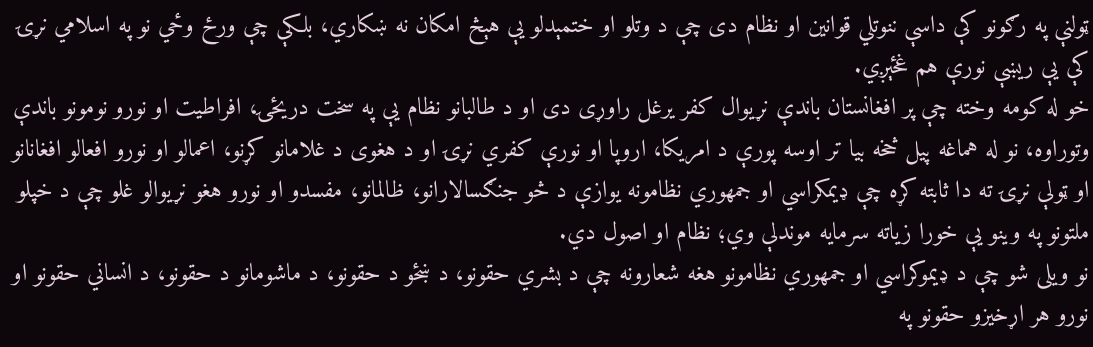ټولنې په رګونو کې داسې ننوتلي قوانين او نظام دی چې د وتلو او ختمېدلو يې هېڅ امکان نه ښکاري، بلکې چې ورځ وځي نو په اسلامي نړۍ کې يې ريښې نورې هم غځېږي.
خو له کومه وخته چې پر افغانستان باندې نړيوال کفر يرغل راوړی دی او د طالبانو نظام يې په سخت دريځۍ، افراطيت او نورو نومونو باندې وتوراوه، نو له هماغه پيل څخه بيا تر اوسه پورې د امريکا، اروپا او نورې کفري نړۍ او د هغوی د غلامانو کړنو، اعمالو او نورو افعالو افغانانو او ټولې نړۍ ته دا ثابته کړه چې ډيمکراسي او جمهوري نظامونه يوازې د څو جنګسالارانو، ظالمانو، مفسدو او نورو هغو نړيوالو غلو چې د خپلو ملتونو په وينو يې خورا زياته سرمايه موندلې وي؛ نظام او اصول دي.
نو ويلی شو چې د ډيموکراسي او جمهوري نظامونو هغه شعارونه چې د بشري حقونو، د ښځو د حقونو، د ماشومانو د حقونو، د انساني حقونو او نورو هر اړخيزو حقونو په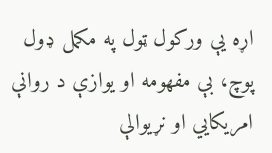اړه يې ورکول ټول په مکمل ډول پوچ، بې مفهومه او يوازې د روانې امریکايي او نړيوالې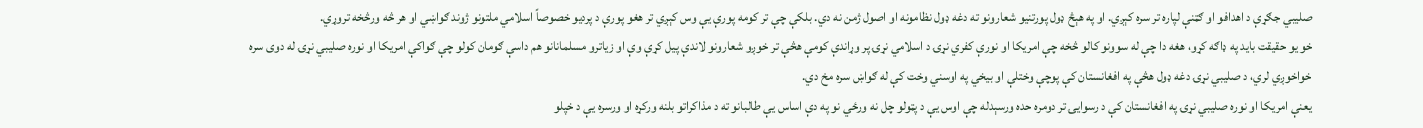صليبي جګړې د اهدافو او ګټنې لپاره تر سره کېږي. او په هېڅ ډول پورتنيو شعارونو ته دغه ډول نظامونه او اصول ژمن نه دي. بلکې چې تر کومه پورې يې وس کېږي تر هغو پورې د پرديو خصوصاً اسلامي ملتونو ژوند ګواښي او هر څه ورڅخه تروړي.
خو يو حقيقت بايد په ډاګه کړو، هغه دا چې له سوونو کالو څخه چې امريکا او نورې کفري نړۍ د اسلامي نړۍ پر وړاندې کومې هڅې تر خوږو شعارونو لاندې پيل کړې وې او زياترو مسلمانانو هم داسې ګومان کولو چې ګواکې امريکا او نوره صليبي نړۍ له دوی سره خواخوږي لري، د صليبي نړۍ دغه ډول هڅې په افغانستان کې پوچې وختلې او بيخي په اوسني وخت کې له ګواښ سره مخ دي.
يعنې امريکا او نوره صليبي نړۍ په افغانستان کې د رسوايۍ تر دومره حده ورسېدله چې اوس يې د پټولو چل نه ورځي نو په دې اساس يې طالبانو ته د مذاکراتو بلنه ورکړه او ورسره يې د خپلو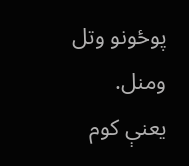پوځونو وتل ومنل.
يعنې کوم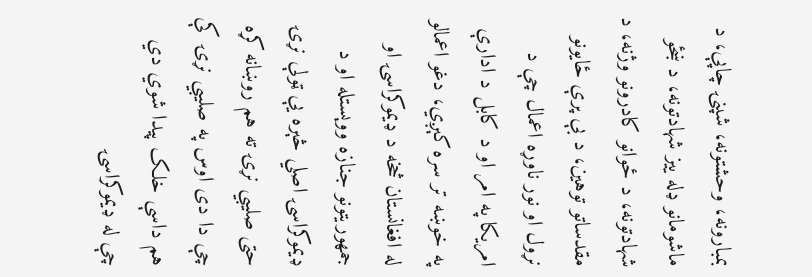بمبارونه، وحشتونه، شپنۍ چاپې، د ماشومانو ډله ييز شهادتونه، د ښځو شهادتونه، د ځوانو کادرونو وژنه، د مقدساتو توهين، د بې پرې ځايونو نړول او نور ناوړه اعمال چې د امريکا په امر او د کابل د ادارې په خوښه تر سره کېږي، دغو اعمالو له افغانستان څخه د ډيموکراسۍ او جمهوريتونو جنازه ووېستله او د ډيموکراسۍ اصلي څېره يې ټولې نړۍ حتی صليبي نړۍ ته هم روښانه کړه چې دا دی اوس په صليبي نړۍ کې هم داسې خلک پيدا شوي دي چې له ډيموکراسۍ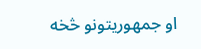او جمهوريتونو څخه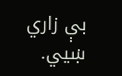بې زاري ښيي.